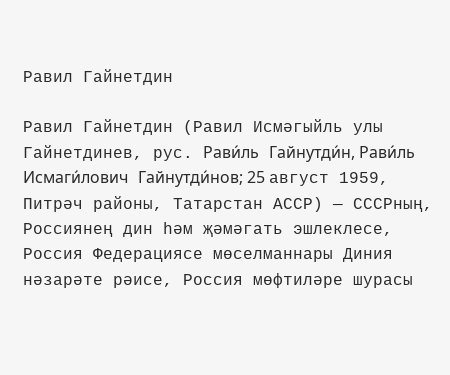Равил Гайнетдин

Равил Гайнетдин (Равил Исмәгыйль улы Гайнетдинев, рус. Рави́ль Гайнутди́н, Рави́ль Исмаги́лович Гайнутди́нов; 25 август 1959, Питрәч районы, Татарстан АССР) — СССРның, Россиянең дин һәм җәмәгать эшлеклесе, Россия Федерациясе мөселманнары Диния нәзарәте рәисе, Россия мөфтиләре шурасы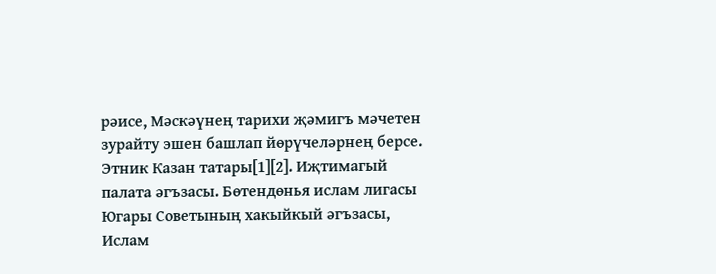рәисе, Мәскәүнең тарихи җәмигъ мәчетен зурайту эшен башлап йөрүчеләрнең берсе. Этник Казан татары[1][2]. Иҗтимагый палата әгъзасы. Бөтендөнья ислам лигасы Югары Советының хакыйкый әгъзасы, Ислам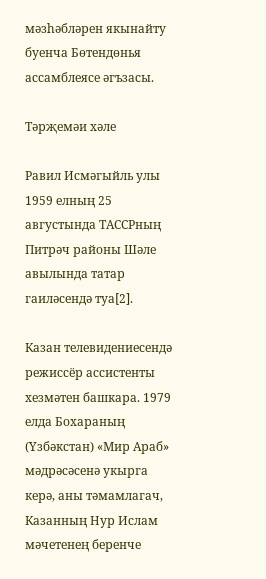мәзһәбләрен якынайту буенча Бөтендөнья ассамблеясе әгъзасы.

Тәрҗемәи хәле

Равил Исмәгыйль улы 1959 елның 25 августында ТАССРның Питрәч районы Шәле авылында татар гаиләсендә туа[2].

Казан телевидениесендә режиссёр ассистенты хезмәтен башкара. 1979 елда Бохараның (Үзбәкстан) «Мир Араб» мәдрәсәсенә укырга керә, аны тәмамлагач, Казанның Нур Ислам мәчетенең беренче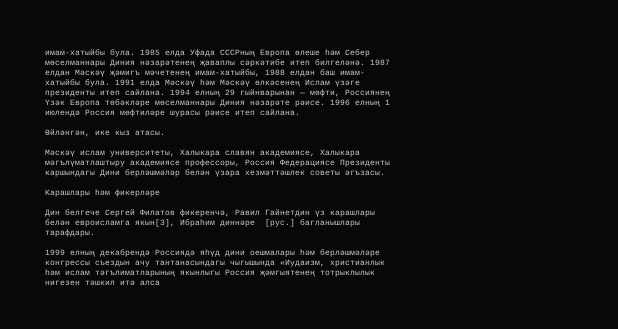имам-хатыйбы була. 1985 елда Уфада СССРның Европа өлеше һәм Себер мөселманнары Диния нәзарәтенең җаваплы сәркәтибе итеп билгеләнә. 1987 елдан Мәскәү җәмигъ мәчетенең имам-хатыйбы, 1988 елдан баш имам-хатыйбы була. 1991 елда Мәскәү һәм Мәскәү өлкәсенең Ислам үзәге президенты итеп сайлана. 1994 елның 29 гыйнварынан — мөфти, Россиянең Үзәк Европа төбәкләре мөселманнары Диния нәзарәте рәисе. 1996 елның 1 июлендә Россия мөфтиләре шурасы рәисе итеп сайлана.

Өйләнгән, ике кыз атасы.

Мәскәү ислам университеты, Халыкара славян академиясе, Халыкара мәгълүматлаштыру академиясе профессоры, Россия Федерациясе Президенты каршындагы Дини берләшмәләр белән үзара хезмәттәшлек советы әгъзасы.

Карашлары һәм фикерләре

Дин белгече Сергей Филатов фикеренчә, Равил Гайнетдин үз карашлары белән евроисламга якын[3], Ибраһим диннәре  [рус.] багланышлары тарафдары.

1999 елның декабрендә Россиядә яһүд дини оешмалары һәм берләшмәләре конгрессы съездын ачу тантанасындагы чыгышында «Иудаизм, христианлык һәм ислам тәгълиматларының якынлыгы Россия җәмгыятенең тотрыклылык нигезен тәшкил итә алса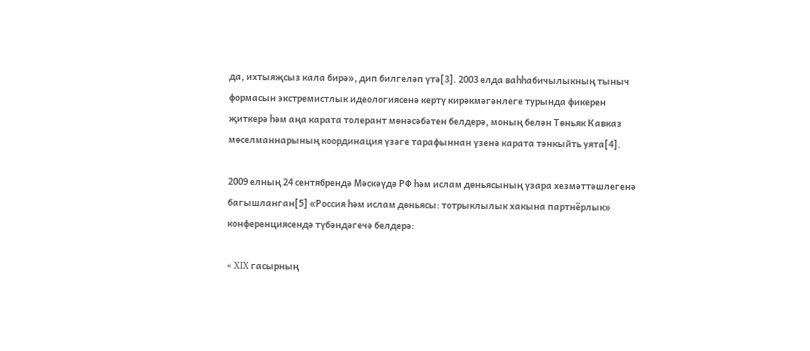да, ихтыяҗсыз кала бирә», дип билгеләп үтә[3]. 2003 елда ваһһабичылыкның тыныч формасын экстремистлык идеологиясенә кертү кирәкмәгәнлеге турында фикерен җиткерә һәм аңа карата толерант мөнәсәбәтен белдерә, моның белән Төньяк Кавказ мөселманнарының координация үзәге тарафыннан үзенә карата тәнкыйть уята[4].

2009 елның 24 сентябрендә Мәскәүдә РФ һәм ислам дөньясының үзара хезмәттәшлегенә багышланган[5] «Россия һәм ислам дөньясы: тотрыклылык хакына партнёрлык» конференциясендә түбәндәгечә белдерә:

« XIX гасырның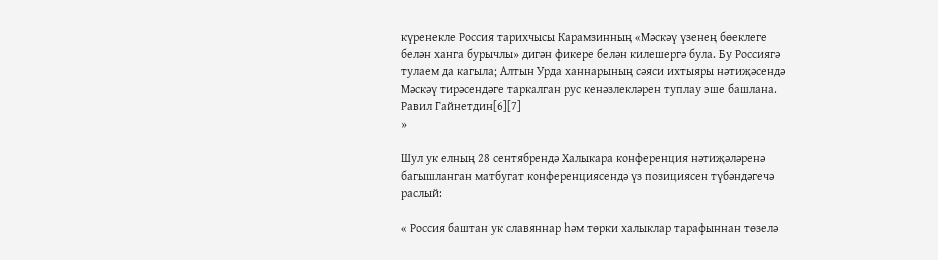күренекле Россия тарихчысы Карамзинның «Мәскәү үзенең бөеклеге белән ханга бурычлы» дигән фикере белән килешергә була. Бу Россиягә тулаем да кагыла; Алтын Урда ханнарының сәяси ихтыяры нәтиҗәсендә Мәскәү тирәсендәге таркалган рус кенәзлекләрен туплау эше башлана.
Равил Гайнетдин[6][7]
»

Шул ук елның 28 сентябрендә Халыкара конференция нәтиҗәләренә багышланган матбугат конференциясендә үз позициясен түбәндәгечә раслый:

« Россия баштан ук славяннар һәм төрки халыклар тарафыннан төзелә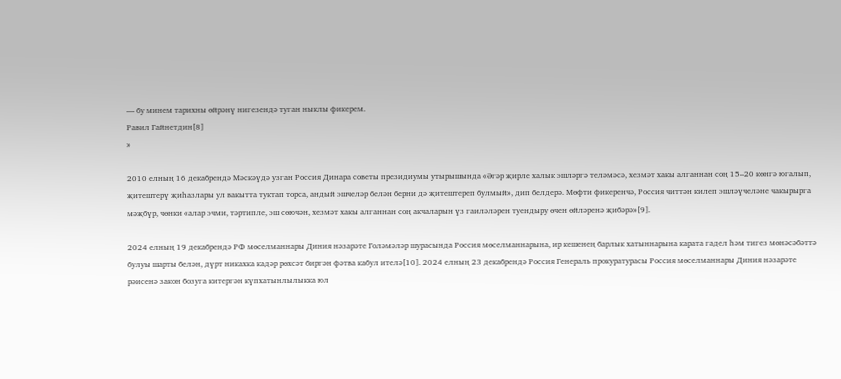— бу минем тарихны өйрәнү нигезендә туган ныклы фикерем.
Равил Гайнетдин[8]
»

2010 елның 16 декабрендә Мәскәүдә узган Россия Динара советы президиумы утырышында «Әгәр җирле халык эшләргә теләмәсә, хезмәт хакы алганнан соң 15–20 көнгә югалып, җитештерү җиһазлары ул вакытта туктап торса, андый эшчеләр белән берни дә җитештереп булмый», дип белдерә. Мөфти фикеренчә, Россия читтән килеп эшләүчеләне чакырырга мәҗбүр, чөнки «алар эчми, тәртипле, эш сөючән, хезмәт хакы алганнан соң акчаларын үз гаиләләрен туендыру өчен өйләренә җибәрә»[9].

2024 елның 19 декабрендә РФ мөселманнары Диния нәзарәте Голәмәләр шурасында Россия мөселманнарына, ир кешенең барлык хатыннарына карата гадел һәм тигез мөнәсәбәттә булуы шарты белән, дүрт никахка кадәр рөхсәт биргән фәтва кабул ителә[10]. 2024 елның 23 декабрендә Россия Генераль прокуратурасы Россия мөселманнары Диния нәзарәте рәисенә закон бозуга китергән күпхатынлылыкка юл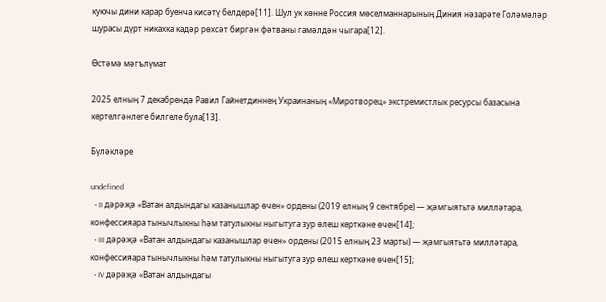куючы дини карар буенча кисәтү белдерә[11]. Шул ук көнне Россия мөселманнарының Диния нәзарәте Голәмәләр шурасы дүрт никахка кадәр рөхсәт биргән фәтваны гамәлдән чыгара[12].

Өстәмә мәгълүмат

2025 елның 7 декабрендә Равил Гайнетдиннең Украинаның «Миротворец» экстремистлык ресурсы базасына кертелгәнлеге билгеле була[13].

Бүләкләре

undefined
  • II дәрәҗә «Ватан алдындагы казанышлар өчен» ордены (2019 елның 9 сентябре) — җәмгыятьтә милләтара, конфессияара тынычлыкны һәм татулыкны ныгытуга зур өлеш керткәне өчен[14];
  • III дәрәҗә «Ватан алдындагы казанышлар өчен» ордены (2015 елның 23 марты) — җәмгыятьтә милләтара, конфессияара тынычлыкны һәм татулыкны ныгытуга зур өлеш керткәне өчен[15];
  • IV дәрәҗә «Ватан алдындагы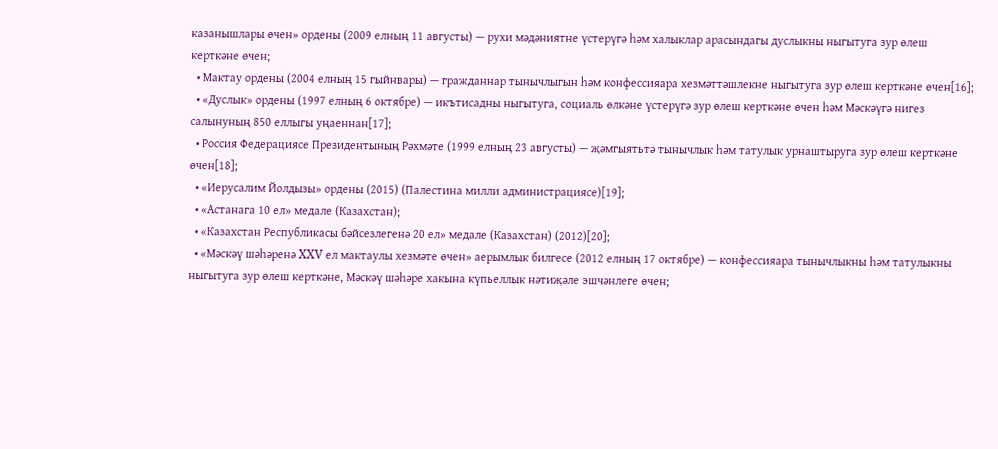казанышлары өчен» ордены (2009 елның 11 августы) — рухи мәдәниятне үстерүгә һәм халыклар арасындагы дуслыкны ныгытуга зур өлеш керткәне өчен;
  • Мактау ордены (2004 елның 15 гыйнвары) — гражданнар тынычлыгын һәм конфессияара хезмәттәшлекне ныгытуга зур өлеш керткәне өчен[16];
  • «Дуслык» ордены (1997 елның 6 октябре) — икътисадны ныгытуга, социаль өлкәне үстерүгә зур өлеш керткәне өчен һәм Мәскәүгә нигез салынуның 850 еллыгы уңаеннан[17];
  • Россия Федерациясе Президентының Рәхмәте (1999 елның 23 августы) — җәмгыятьтә тынычлык һәм татулык урнаштыруга зур өлеш керткәне өчен[18];
  • «Иерусалим Йолдызы» ордены (2015) (Палестина милли администрациясе)[19];
  • «Астанага 10 ел» медале (Казахстан);
  • «Казахстан Республикасы бәйсезлегенә 20 ел» медале (Казахстан) (2012)[20];
  • «Мәскәү шәһәренә XXV ел мактаулы хезмәте өчен» аерымлык билгесе (2012 елның 17 октябре) — конфессияара тынычлыкны һәм татулыкны ныгытуга зур өлеш керткәне, Мәскәү шәһәре хакына күпьеллык нәтиҗәле эшчәнлеге өчен;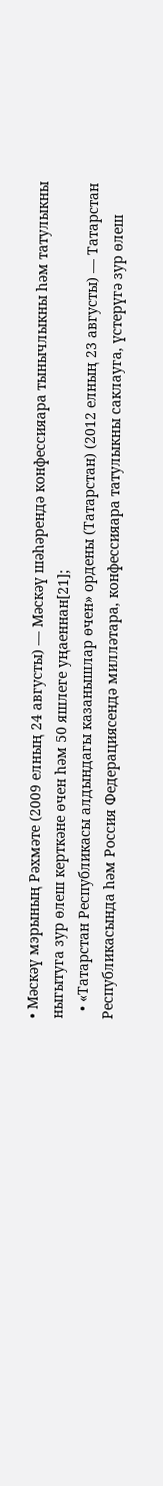• Мәскәү мэрының Рәхмәте (2009 елның 24 августы) — Мәскәү шәһәрендә конфессияара тынычлыкны һәм татулыкны ныгытуга зур өлеш керткәне өчен һәм 50 яшлеге уңаеннан[21];
  • «Татарстан Республикасы алдындагы казанышлар өчен» ордены (Татарстан) (2012 елның 23 августы) — Татарстан Республикасында һәм Россия Федерациясендә милләтара, конфессияара татулыкны саклауга, үстерүгә зур өлеш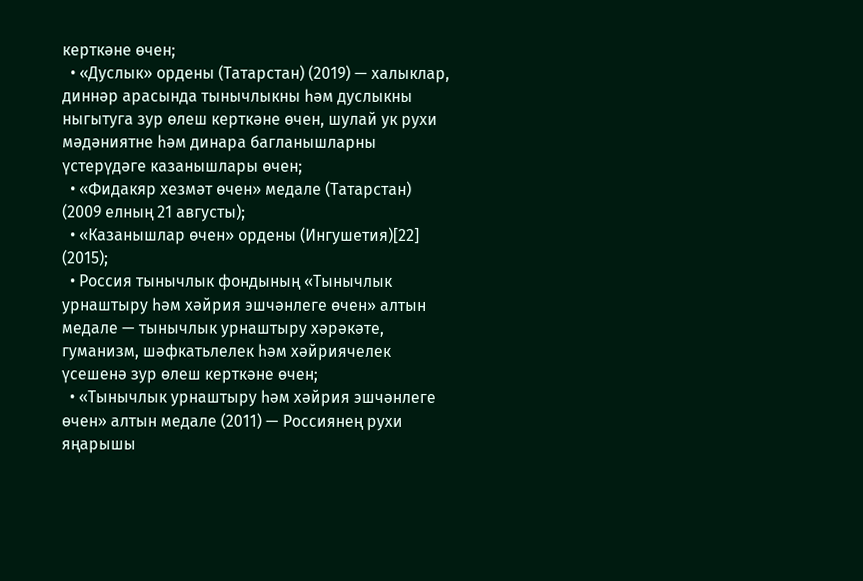керткәне өчен;
  • «Дуслык» ордены (Татарстан) (2019) — халыклар, диннәр арасында тынычлыкны һәм дуслыкны ныгытуга зур өлеш керткәне өчен, шулай ук рухи мәдәниятне һәм динара багланышларны үстерүдәге казанышлары өчен;
  • «Фидакяр хезмәт өчен» медале (Татарстан) (2009 елның 21 августы);
  • «Казанышлар өчен» ордены (Ингушетия)[22] (2015);
  • Россия тынычлык фондының «Тынычлык урнаштыру һәм хәйрия эшчәнлеге өчен» алтын медале — тынычлык урнаштыру хәрәкәте, гуманизм, шәфкатьлелек һәм хәйриячелек үсешенә зур өлеш керткәне өчен;
  • «Тынычлык урнаштыру һәм хәйрия эшчәнлеге өчен» алтын медале (2011) — Россиянең рухи яңарышы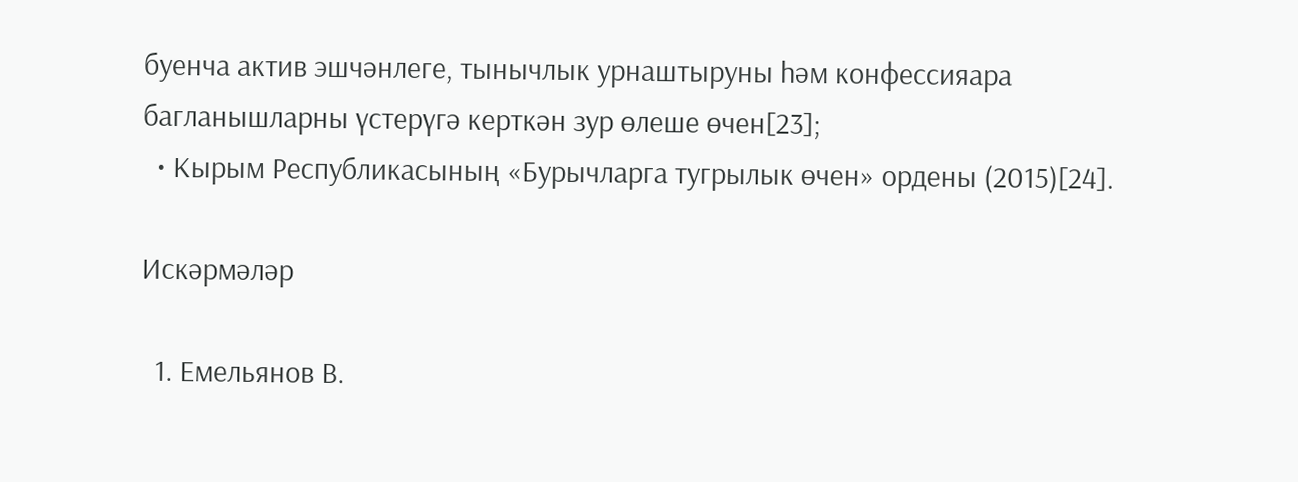буенча актив эшчәнлеге, тынычлык урнаштыруны һәм конфессияара багланышларны үстерүгә керткән зур өлеше өчен[23];
  • Кырым Республикасының «Бурычларга тугрылык өчен» ордены (2015)[24].

Искәрмәләр

  1. Емельянов В.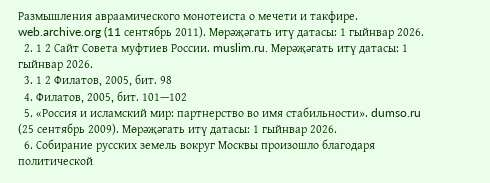Размышления авраамического монотеиста о мечети и такфире. web.archive.org (11 сентябрь 2011). Мөрәҗәгать итү датасы: 1 гыйнвар 2026.
  2. 1 2 Сайт Совета муфтиев России. muslim.ru. Мөрәҗәгать итү датасы: 1 гыйнвар 2026.
  3. 1 2 Филатов, 2005, бит. 98
  4. Филатов, 2005, бит. 101—102
  5. «Россия и исламский мир: партнерство во имя стабильности». dumso.ru (25 сентябрь 2009). Мөрәҗәгать итү датасы: 1 гыйнвар 2026.
  6. Собирание русских земель вокруг Москвы произошло благодаря политической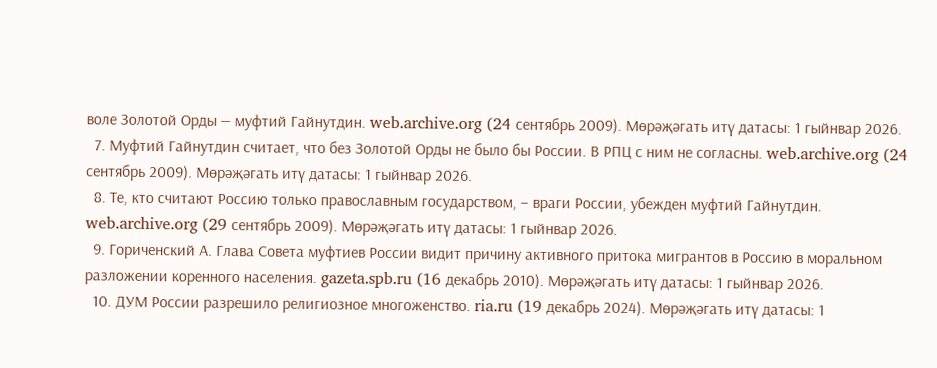воле Золотой Орды — муфтий Гайнутдин. web.archive.org (24 сентябрь 2009). Мөрәҗәгать итү датасы: 1 гыйнвар 2026.
  7. Муфтий Гайнутдин считает, что без Золотой Орды не было бы России. В РПЦ с ним не согласны. web.archive.org (24 сентябрь 2009). Мөрәҗәгать итү датасы: 1 гыйнвар 2026.
  8. Те, кто считают Россию только православным государством, – враги России, убежден муфтий Гайнутдин. web.archive.org (29 сентябрь 2009). Мөрәҗәгать итү датасы: 1 гыйнвар 2026.
  9. Гориченcкий А. Глава Совета муфтиев России видит причину активного притока мигрантов в Россию в моральном разложении коренного населения. gazeta.spb.ru (16 декабрь 2010). Мөрәҗәгать итү датасы: 1 гыйнвар 2026.
  10. ДУМ России разрешило религиозное многоженство. ria.ru (19 декабрь 2024). Мөрәҗәгать итү датасы: 1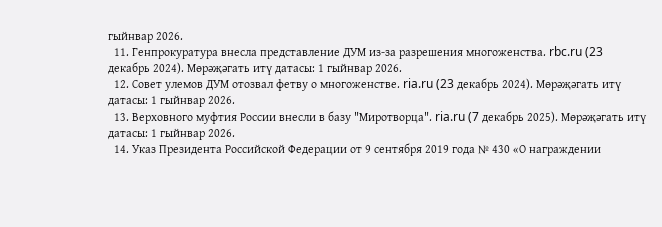гыйнвар 2026.
  11. Генпрокуратура внесла представление ДУМ из-за разрешения многоженства. rbc.ru (23 декабрь 2024). Мөрәҗәгать итү датасы: 1 гыйнвар 2026.
  12. Совет улемов ДУМ отозвал фетву о многоженстве. ria.ru (23 декабрь 2024). Мөрәҗәгать итү датасы: 1 гыйнвар 2026.
  13. Верховного муфтия России внесли в базу "Миротворца". ria.ru (7 декабрь 2025). Мөрәҗәгать итү датасы: 1 гыйнвар 2026.
  14. Указ Президента Российской Федерации от 9 сентября 2019 года № 430 «О награждении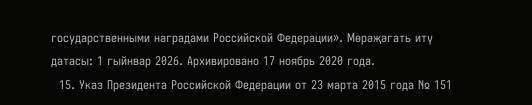государственными наградами Российской Федерации». Мөрәҗәгать итү датасы: 1 гыйнвар 2026. Архивировано 17 ноябрь 2020 года.
  15. Указ Президента Российской Федерации от 23 марта 2015 года № 151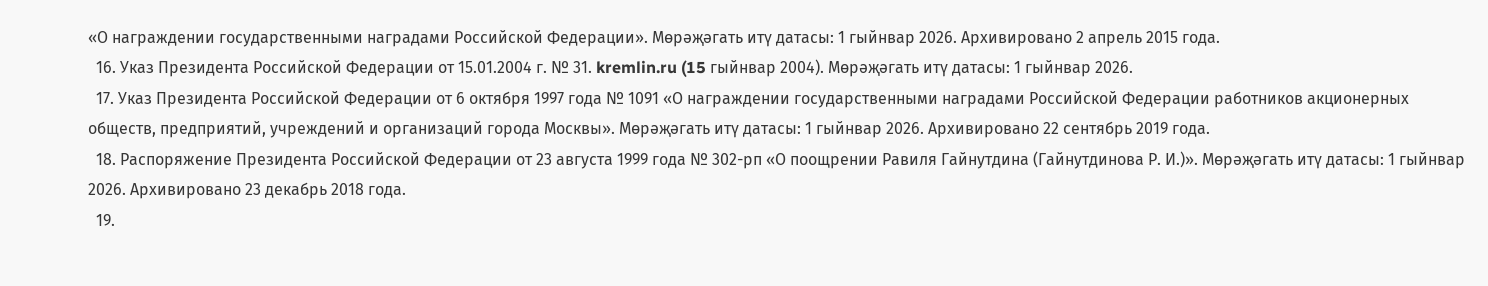«О награждении государственными наградами Российской Федерации». Мөрәҗәгать итү датасы: 1 гыйнвар 2026. Архивировано 2 апрель 2015 года.
  16. Указ Президента Российской Федерации от 15.01.2004 г. № 31. kremlin.ru (15 гыйнвар 2004). Мөрәҗәгать итү датасы: 1 гыйнвар 2026.
  17. Указ Президента Российской Федерации от 6 октября 1997 года № 1091 «О награждении государственными наградами Российской Федерации работников акционерных обществ, предприятий, учреждений и организаций города Москвы». Мөрәҗәгать итү датасы: 1 гыйнвар 2026. Архивировано 22 сентябрь 2019 года.
  18. Распоряжение Президента Российской Федерации от 23 августа 1999 года № 302-рп «О поощрении Равиля Гайнутдина (Гайнутдинова Р. И.)». Мөрәҗәгать итү датасы: 1 гыйнвар 2026. Архивировано 23 декабрь 2018 года.
  19.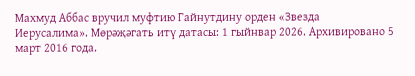Махмуд Аббас вручил муфтию Гайнутдину орден «Звезда Иерусалима». Мөрәҗәгать итү датасы: 1 гыйнвар 2026. Архивировано 5 март 2016 года.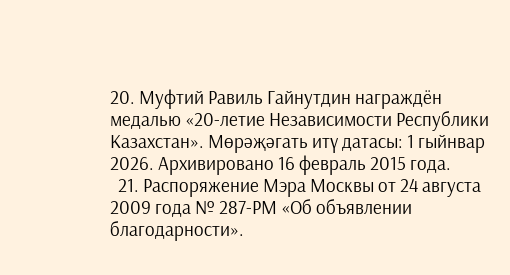20. Муфтий Равиль Гайнутдин награждён медалью «20-летие Независимости Республики Казахстан». Мөрәҗәгать итү датасы: 1 гыйнвар 2026. Архивировано 16 февраль 2015 года.
  21. Распоряжение Мэра Москвы от 24 августа 2009 года № 287-РМ «Об объявлении благодарности».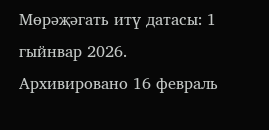Мөрәҗәгать итү датасы: 1 гыйнвар 2026. Архивировано 16 февраль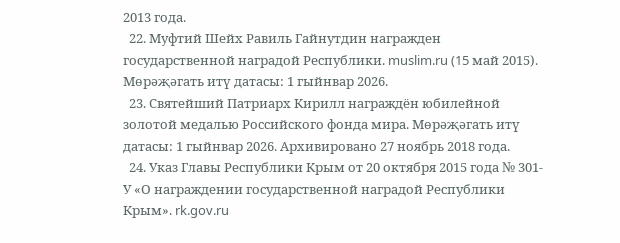2013 года.
  22. Муфтий Шейх Равиль Гайнутдин награжден государственной наградой Республики. muslim.ru (15 май 2015). Мөрәҗәгать итү датасы: 1 гыйнвар 2026.
  23. Святейший Патриарх Кирилл награждён юбилейной золотой медалью Российского фонда мира. Мөрәҗәгать итү датасы: 1 гыйнвар 2026. Архивировано 27 ноябрь 2018 года.
  24. Указ Главы Республики Крым от 20 октября 2015 года № 301-У «О награждении государственной наградой Республики Крым». rk.gov.ru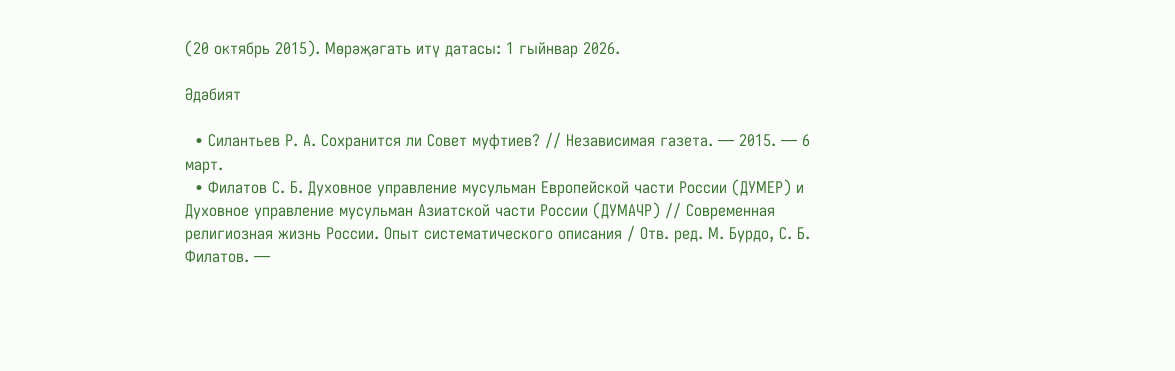(20 октябрь 2015). Мөрәҗәгать итү датасы: 1 гыйнвар 2026.

Әдәбият

  • Силантьев Р. А. Сохранится ли Совет муфтиев? // Независимая газета. — 2015. — 6 март.
  • Филатов С. Б. Духовное управление мусульман Европейской части России (ДУМЕР) и Духовное управление мусульман Азиатской части России (ДУМАЧР) // Современная религиозная жизнь России. Опыт систематического описания / Отв. ред. М. Бурдо, С. Б. Филатов. —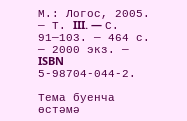М.: Логос, 2005. — Т. III. — С. 91—103. — 464 с. — 2000 экз. — ISBN 5-98704-044-2.

Тема буенча өстәмә